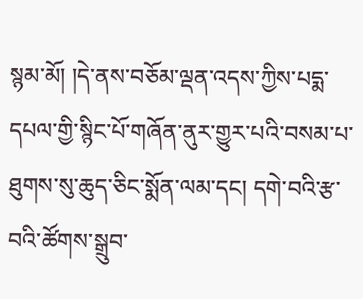སྙམ་མོ། །དེ་ནས་བཅོམ་ལྡན་འདས་ཀྱིས་པདྨ་དཔལ་གྱི་སྙིང་པོ་གཞོན་ནུར་གྱུར་པའི་བསམ་པ་ཐུགས་སུ་ཆུད་ཅིང་སྨོན་ལམ་དང། དགེ་བའི་རྩ་བའི་ཚོགས་སྒྲུབ་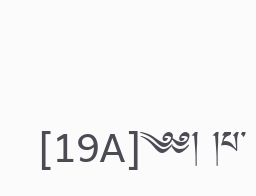[19A]༄༅། །པ་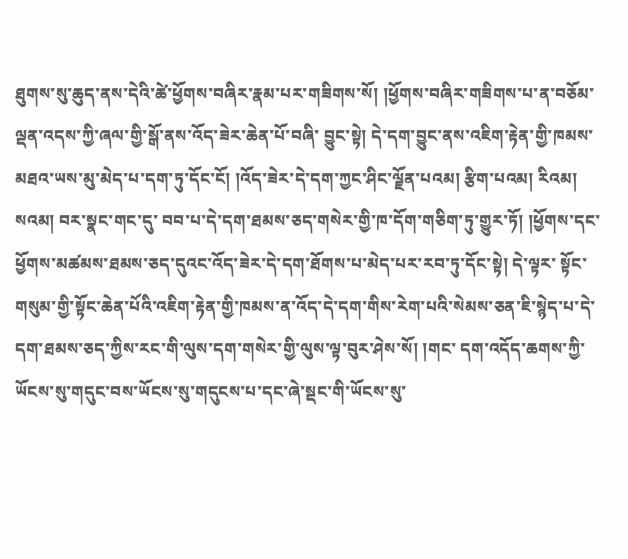ཐུགས་སུ་ཆུད་ནས་དེའི་ཚེ་ཕྱོགས་བཞིར་རྣམ་པར་གཟིགས་སོ། །ཕྱོགས་བཞིར་གཟིགས་པ་ན་བཅོམ་ལྡན་འདས་ཀྱི་ཞལ་གྱི་སྒོ་ནས་འོད་ཟེར་ཆེན་པོ་བཞི་ བྱུང་སྟེ། དེ་དག་བྱུང་ནས་འཇིག་རྟེན་གྱི་ཁམས་མཐའ་ཡས་མུ་མེད་པ་དག་ཏུ་དོང་ངོ། །འོད་ཟེར་དེ་དག་ཀྱང་ཤིང་ལྗོན་པའམ། རྩིག་པའམ། རིའམ། སའམ། བར་སྣང་གང་དུ་ བབ་པ་དེ་དག་ཐམས་ཅད་གསེར་གྱི་ཁ་དོག་གཅིག་ཏུ་གྱུར་ཏོ། །ཕྱོགས་དང་ཕྱོགས་མཚམས་ཐམས་ཅད་དུའང་འོད་ཟེར་དེ་དག་ཐོགས་པ་མེད་པར་རབ་ཏུ་དོང་སྟེ། དེ་ལྟར་ སྟོང་གསུམ་གྱི་སྟོང་ཆེན་པོའི་འཇིག་རྟེན་གྱི་ཁམས་ན་འོད་དེ་དག་གིས་རེག་པའི་སེམས་ཅན་ཇི་སྙེད་པ་དེ་དག་ཐམས་ཅད་ཀྱིས་རང་གི་ལུས་དག་གསེར་གྱི་ལུས་ལྟ་བུར་ཤེས་སོ། །གང་ དག་འདོད་ཆགས་ཀྱི་ཡོངས་སུ་གདུང་བས་ཡོངས་སུ་གདུངས་པ་དང་ཞེ་སྡང་གི་ཡོངས་སུ་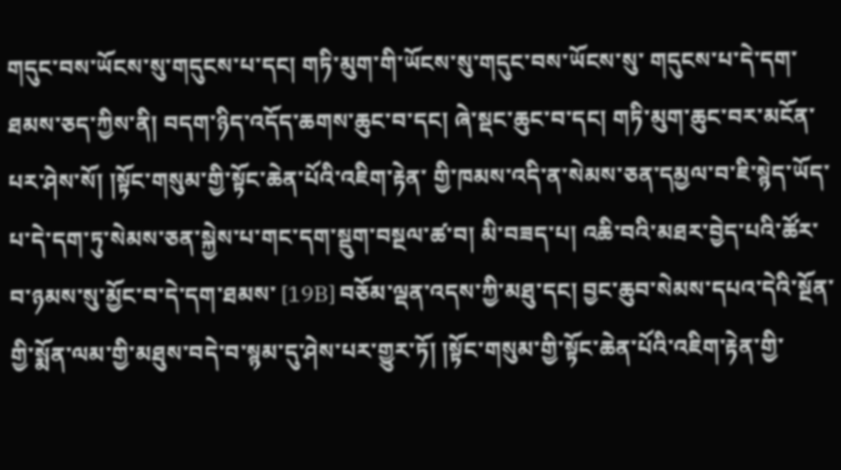གདུང་བས་ཡོངས་སུ་གདུངས་པ་དང། གཏི་མུག་གི་ཡོངས་སུ་གདུང་བས་ཡོངས་སུ་ གདུངས་པ་དེ་དག་ཐམས་ཅད་ཀྱིས་ནི། བདག་ཉིད་འདོད་ཆགས་ཆུང་བ་དང། ཞེ་སྡང་ཆུང་བ་དང། གཏི་མུག་ཆུང་བར་མངོན་པར་ཤེས་སོ། །སྟོང་གསུམ་གྱི་སྟོང་ཆེན་པོའི་འཇིག་རྟེན་ གྱི་ཁམས་འདི་ན་སེམས་ཅན་དམྱལ་བ་ཇི་སྙེད་ཡོད་པ་དེ་དག་ཏུ་སེམས་ཅན་སྐྱེས་པ་གང་དག་སྡུག་བསྔལ་ཚ་བ། མི་བཟད་པ། འཆི་བའི་མཐར་བྱེད་པའི་ཚོར་བ་ཉམས་སུ་མྱོང་བ་དེ་དག་ཐམས་ [19B] བཅོམ་ལྡན་འདས་ཀྱི་མཐུ་དང། བྱང་ཆུབ་སེམས་དཔའ་དེའི་སྔོན་གྱི་སྨོན་ལམ་གྱི་མཐུས་བདེ་བ་སྙམ་དུ་ཤེས་པར་གྱུར་ཏོ། །སྟོང་གསུམ་གྱི་སྟོང་ཆེན་པོའི་འཇིག་རྟེན་གྱི་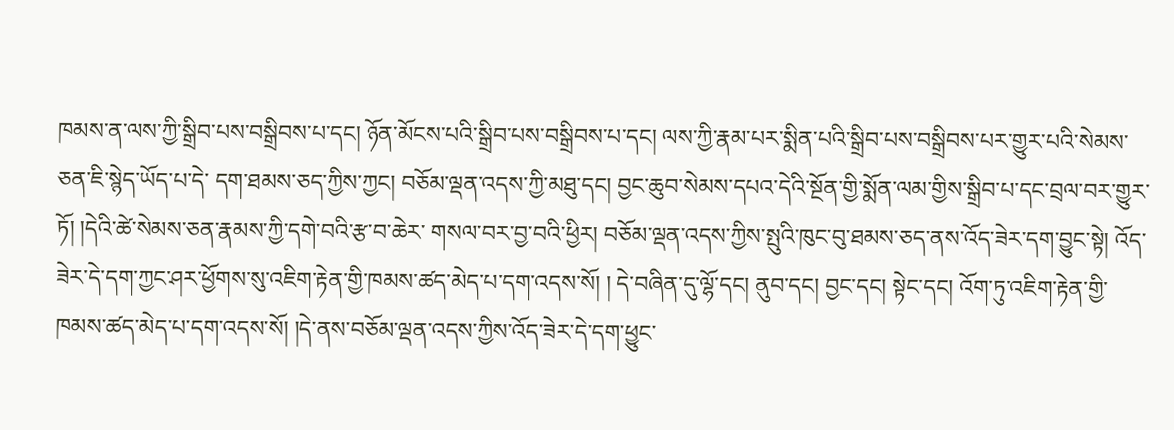ཁམས་ན་ལས་ཀྱི་སྒྲིབ་པས་བསྒྲིབས་པ་དང། ཉོན་མོངས་པའི་སྒྲིབ་པས་བསྒྲིབས་པ་དང། ལས་ཀྱི་རྣམ་པར་སྨིན་པའི་སྒྲིབ་པས་བསྒྲིབས་པར་གྱུར་པའི་སེམས་ཅན་ཇི་སྙེད་ཡོད་པ་དེ་ དག་ཐམས་ཅད་ཀྱིས་ཀྱང། བཅོམ་ལྡན་འདས་ཀྱི་མཐུ་དང། བྱང་ཆུབ་སེམས་དཔའ་དེའི་སྔོན་གྱི་སྨོན་ལམ་གྱིས་སྒྲིབ་པ་དང་བྲལ་བར་གྱུར་ཏོ། །དེའི་ཚེ་སེམས་ཅན་རྣམས་ཀྱི་དགེ་བའི་རྩ་བ་ཆེར་ གསལ་བར་བྱ་བའི་ཕྱིར། བཅོམ་ལྡན་འདས་ཀྱིས་སྤུའི་ཁུང་བུ་ཐམས་ཅད་ནས་འོད་ཟེར་དག་བྱུང་སྟེ། འོད་ཟེར་དེ་དག་ཀྱང་ཤར་ཕྱོགས་སུ་འཇིག་རྟེན་གྱི་ཁམས་ཚད་མེད་པ་དག་འདས་སོ། ། དེ་བཞིན་དུ་ལྷོ་དང། ནུབ་དང། བྱང་དང། སྟེང་དང། འོག་ཏུ་འཇིག་རྟེན་གྱི་ཁམས་ཚད་མེད་པ་དག་འདས་སོ། །དེ་ནས་བཅོམ་ལྡན་འདས་ཀྱིས་འོད་ཟེར་དེ་དག་ཕྱུང་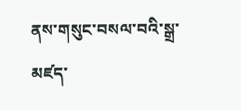ནས་གསུང་བསལ་བའི་སྒྲ་ མཛད་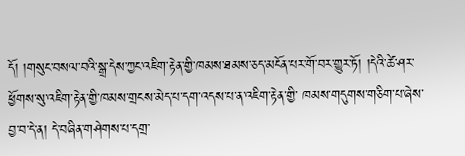དོ། །གསུང་བསལ་བའི་སྒྲ་དེས་ཀྱང་འཇིག་རྟེན་གྱི་ཁམས་ཐམས་ཅད་མངོན་པར་གོ་བར་གྱུར་ཏོ། །དེའི་ཚེ་ཤར་ཕྱོགས་སུ་འཇིག་རྟེན་གྱི་ཁམས་གྲངས་མེད་པ་དག་འདས་པ་ན་འཇིག་རྟེན་གྱི་ ཁམས་གདུགས་གཅིག་པ་ཞེས་བྱ་བ་དེ་ན། དེ་བཞིན་གཤེགས་པ་དགྲ་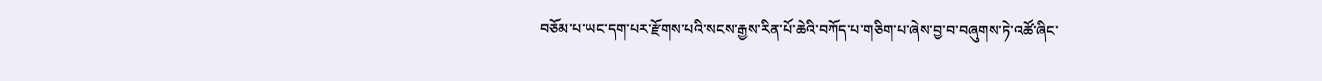བཅོམ་པ་ཡང་དག་པར་རྫོགས་པའི་སངས་རྒྱས་རིན་པོ་ཆེའི་བཀོད་པ་གཅིག་པ་ཞེས་བྱ་བ་བཞུགས་ཏེ་འཚོ་ཞིང་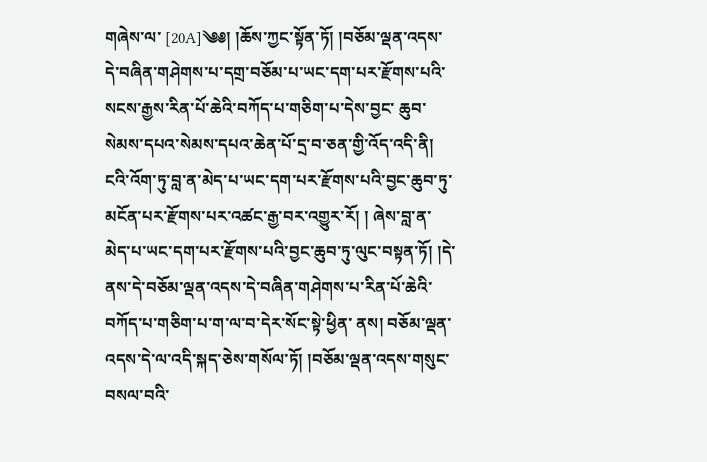གཞེས་ལ་ [20A]༄༅། །ཆོས་ཀྱང་སྟོན་ཏོ། །བཅོམ་ལྡན་འདས་དེ་བཞིན་གཤེགས་པ་དགྲ་བཅོམ་པ་ཡང་དག་པར་རྫོགས་པའི་སངས་རྒྱས་རིན་པོ་ཆེའི་བཀོད་པ་གཅིག་པ་དེས་བྱང་ ཆུབ་སེམས་དཔའ་སེམས་དཔའ་ཆེན་པོ་དྲ་བ་ཅན་གྱི་འོད་འདི་ནི། ངའི་འོག་ཏུ་བླ་ན་མེད་པ་ཡང་དག་པར་རྫོགས་པའི་བྱང་ཆུབ་ཏུ་མངོན་པར་རྫོགས་པར་འཚང་རྒྱ་བར་འགྱུར་རོ། ། ཞེས་བླ་ན་མེད་པ་ཡང་དག་པར་རྫོགས་པའི་བྱང་ཆུབ་ཏུ་ལུང་བསྟན་ཏོ། །དེ་ནས་དེ་བཅོམ་ལྡན་འདས་དེ་བཞིན་གཤེགས་པ་རིན་པོ་ཆེའི་བཀོད་པ་གཅིག་པ་ག་ལ་བ་དེར་སོང་སྟེ་ཕྱིན་ ནས། བཅོམ་ལྡན་འདས་དེ་ལ་འདི་སྐད་ཅེས་གསོལ་ཏོ། །བཅོམ་ལྡན་འདས་གསུང་བསལ་བའི་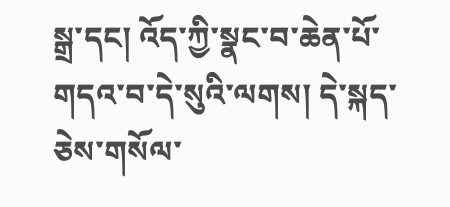སྒྲ་དང། འོད་ཀྱི་སྣང་བ་ཆེན་པོ་གདའ་བ་དེ་སུའི་ལགས། དེ་སྐད་ཅེས་གསོལ་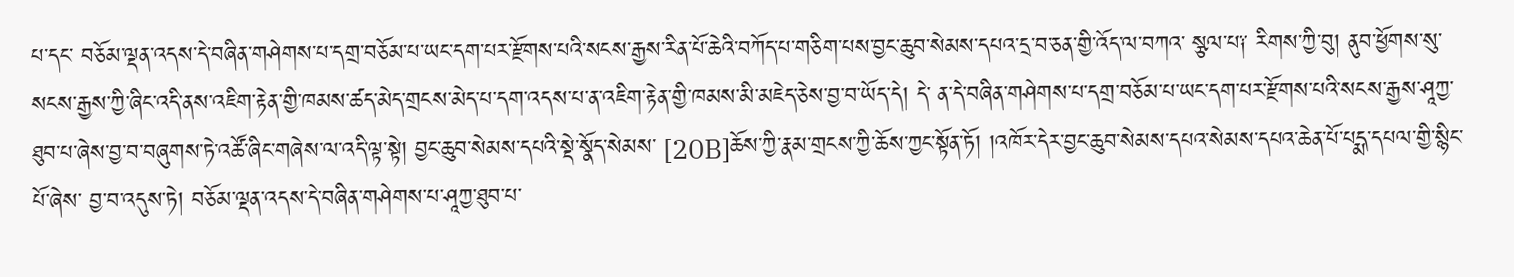པ་དང་ བཅོམ་ལྡན་འདས་དེ་བཞིན་གཤེགས་པ་དགྲ་བཅོམ་པ་ཡང་དག་པར་རྫོགས་པའི་སངས་རྒྱས་རིན་པོ་ཆེའི་བཀོད་པ་གཅིག་པས་བྱང་ཆུབ་སེམས་དཔའ་དྲ་བ་ཅན་གྱི་འོད་ལ་བཀའ་ སྩལ་པ༑ རིགས་ཀྱི་བུ། ནུབ་ཕྱོགས་སུ་སངས་རྒྱས་ཀྱི་ཞིང་འདི་ནས་འཇིག་རྟེན་གྱི་ཁམས་ཚད་མེད་གྲངས་མེད་པ་དག་འདས་པ་ན་འཇིག་རྟེན་གྱི་ཁམས་མི་མཇེད་ཅེས་བྱ་བ་ཡོད་དེ། དེ་ ན་དེ་བཞིན་གཤེགས་པ་དགྲ་བཅོམ་པ་ཡང་དག་པར་རྫོགས་པའི་སངས་རྒྱས་ཤཱཀྱ་ཐུབ་པ་ཞེས་བྱ་བ་བཞུགས་ཏེ་འཚོ་ཞིང་གཞེས་ལ་འདི་ལྟ་སྟེ། བྱང་ཆུབ་སེམས་དཔའི་སྡེ་སྣོད་སེམས་ [20B]ཆོས་ཀྱི་རྣམ་གྲངས་ཀྱི་ཆོས་ཀྱང་སྟོན་ཏོ། །འཁོར་དེར་བྱང་ཆུབ་སེམས་དཔའ་སེམས་དཔའ་ཆེན་པོ་པདྨ་དཔལ་གྱི་སྙིང་པོ་ཞེས་ བྱ་བ་འདུས་ཏེ། བཅོམ་ལྡན་འདས་དེ་བཞིན་གཤེགས་པ་ཤཱཀྱ་ཐུབ་པ་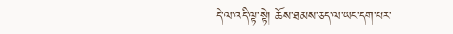དེ་ལ་འདི་ལྟ་སྟེ། ཆོས་ཐམས་ཅད་ལ་ཡང་དག་པར་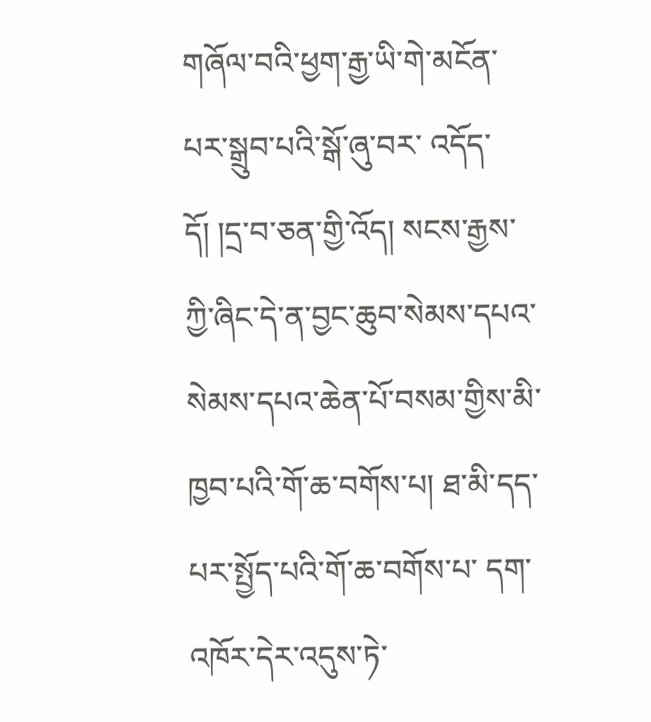གཞོལ་བའི་ཕྱག་རྒྱ་ཡི་གེ་མངོན་པར་སྒྲུབ་པའི་སྒོ་ཞུ་བར་ འདོད་དོ། །དྲ་བ་ཅན་གྱི་འོད། སངས་རྒྱས་ཀྱི་ཞིང་དེ་ན་བྱང་ཆུབ་སེམས་དཔའ་སེམས་དཔའ་ཆེན་པོ་བསམ་གྱིས་མི་ཁྱབ་པའི་གོ་ཆ་བགོས་པ། ཐ་མི་དད་པར་སྤྱོད་པའི་གོ་ཆ་བགོས་པ་ དག་འཁོར་དེར་འདུས་ཏེ་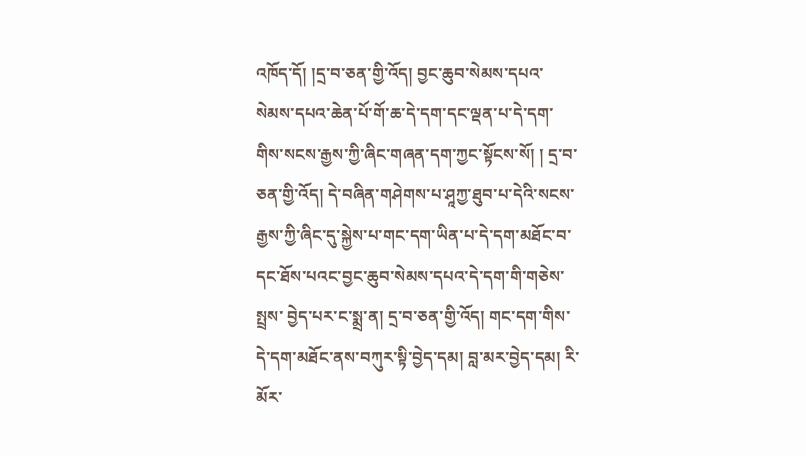འཁོད་དོ། །དྲ་བ་ཅན་གྱི་འོད། བྱང་ཆུབ་སེམས་དཔའ་སེམས་དཔའ་ཆེན་པོ་གོ་ཆ་དེ་དག་དང་ལྡན་པ་དེ་དག་གིས་སངས་རྒྱས་ཀྱི་ཞིང་གཞན་དག་ཀྱང་སྟོངས་སོ། ། དྲ་བ་ཅན་གྱི་འོད། དེ་བཞིན་གཤེགས་པ་ཤཱཀྱ་ཐུབ་པ་དེའི་སངས་རྒྱས་ཀྱི་ཞིང་དུ་སྐྱེས་པ་གང་དག་ཡིན་པ་དེ་དག་མཐོང་བ་དང་ཐོས་པའང་བྱང་ཆུབ་སེམས་དཔའ་དེ་དག་གི་གཅེས་སྤྲས་ བྱེད་པར་ང་སྨྲ་ན། དྲ་བ་ཅན་གྱི་འོད། གང་དག་གིས་དེ་དག་མཐོང་ནས་བཀུར་སྟི་བྱེད་དམ། བླ་མར་བྱེད་དམ། རི་མོར་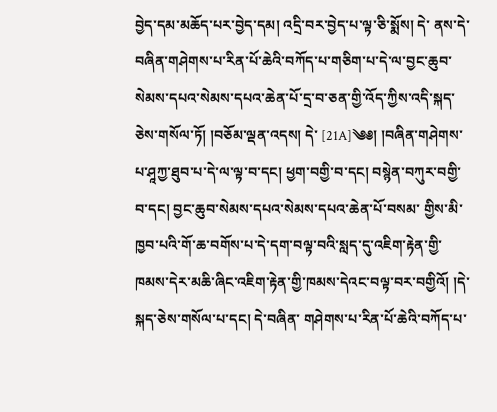བྱེད་དམ་མཆོད་པར་བྱེད་དམ། འདྲི་བར་བྱེད་པ་ལྟ་ཅི་སྨོས། དེ་ ནས་དེ་བཞིན་གཤེགས་པ་རིན་པོ་ཆེའི་བཀོད་པ་གཅིག་པ་དེ་ལ་བྱང་ཆུབ་སེམས་དཔའ་སེམས་དཔའ་ཆེན་པོ་དྲ་བ་ཅན་གྱི་འོད་ཀྱིས་འདི་སྐད་ཅེས་གསོལ་ཏོ། །བཅོམ་ལྡན་འདས། དེ་ [21A]༄༅། །བཞིན་གཤེགས་པ་ཤཱཀྱ་ཐུབ་པ་དེ་ལ་ལྟ་བ་དང། ཕྱག་བགྱི་བ་དང། བསྙེན་བཀུར་བགྱི་བ་དང། བྱང་ཆུབ་སེམས་དཔའ་སེམས་དཔའ་ཆེན་པོ་བསམ་ གྱིས་མི་ཁྱབ་པའི་གོ་ཆ་བགོས་པ་དེ་དག་བལྟ་བའི་སླད་དུ་འཇིག་རྟེན་གྱི་ཁམས་དེར་མཆི་ཞིང་འཇིག་རྟེན་གྱི་ཁམས་དེའང་བལྟ་བར་བགྱིའོ། །དེ་སྐད་ཅེས་གསོལ་པ་དང། དེ་བཞིན་ གཤེགས་པ་རིན་པོ་ཆེའི་བཀོད་པ་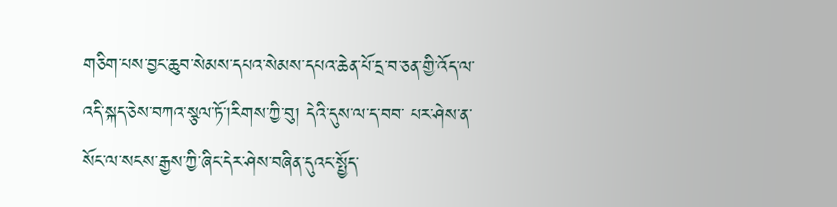གཅིག་པས་བྱང་ཆུབ་སེམས་དཔའ་སེམས་དཔའ་ཆེན་པོ་དྲ་བ་ཅན་གྱི་འོད་ལ་འདི་སྐད་ཅེས་བཀའ་སྩལ་ཏོ་།རིགས་ཀྱི་བུ། དེའི་དུས་ལ་ད་བབ་ པར་ཤེས་ན་སོང་ལ་སངས་རྒྱས་ཀྱི་ཞིང་དེར་ཤེས་བཞིན་དུའང་སྤྱོད་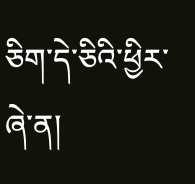ཅིག་དེ་ཅིའི་ཕྱིར་ཞེ་ན།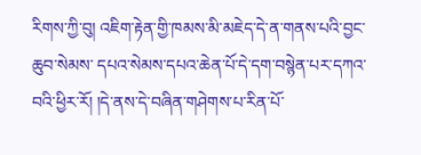རིགས་ཀྱི་བུ། འཇིག་རྟེན་གྱི་ཁམས་མི་མཇེད་དེ་ན་གནས་པའི་བྱང་ཆུབ་སེམས་ དཔའ་སེམས་དཔའ་ཆེན་པོ་དེ་དག་བསྙེན་པར་དཀའ་བའི་ཕྱིར་རོ། །དེ་ནས་དེ་བཞིན་གཤེགས་པ་རིན་པོ་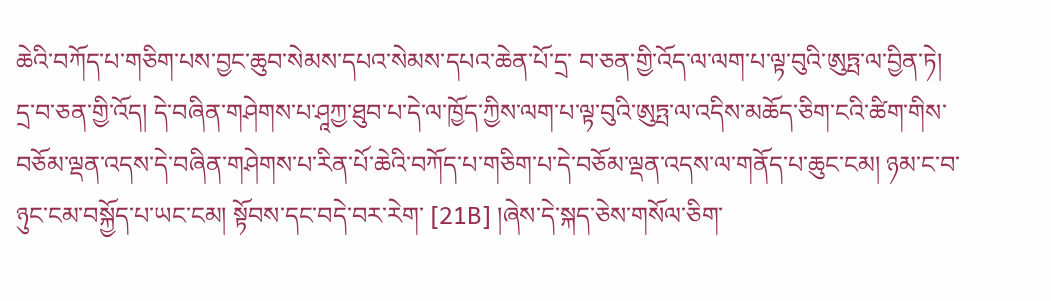ཆེའི་བཀོད་པ་གཅིག་པས་བྱང་ཆུབ་སེམས་དཔའ་སེམས་དཔའ་ཆེན་པོ་དྲ་ བ་ཅན་གྱི་འོད་ལ་ལག་པ་ལྟ་བུའི་ཨུཏྤ་ལ་བྱིན་ཏེ། དྲ་བ་ཅན་གྱི་འོད། དེ་བཞིན་གཤེགས་པ་ཤཱཀྱ་ཐུབ་པ་དེ་ལ་ཁྱོད་ཀྱིས་ལག་པ་ལྟ་བུའི་ཨུཏྤ་ལ་འདིས་མཆོད་ཅིག་ངའི་ཚིག་གིས་ བཅོམ་ལྡན་འདས་དེ་བཞིན་གཤེགས་པ་རིན་པོ་ཆེའི་བཀོད་པ་གཅིག་པ་དེ་བཅོམ་ལྡན་འདས་ལ་གནོད་པ་ཆུང་ངམ། ཉམ་ང་བ་ཉུང་ངམ་བསྐྱོད་པ་ཡང་ངམ། སྟོབས་དང་བདེ་བར་རེག་ [21B] །ཞེས་དེ་སྐད་ཅེས་གསོལ་ཅིག་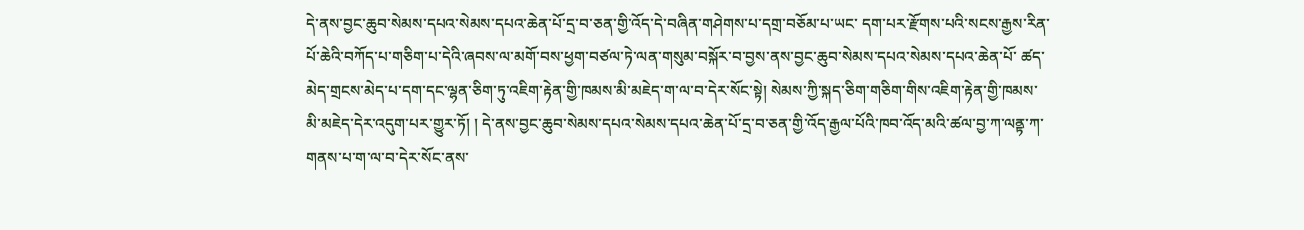དེ་ནས་བྱང་ཆུབ་སེམས་དཔའ་སེམས་དཔའ་ཆེན་པོ་དྲ་བ་ཅན་གྱི་འོད་དེ་བཞིན་གཤེགས་པ་དགྲ་བཅོམ་པ་ཡང་ དག་པར་རྫོགས་པའི་སངས་རྒྱས་རིན་པོ་ཆེའི་བཀོད་པ་གཅིག་པ་དེའི་ཞབས་ལ་མགོ་བས་ཕྱག་བཙལ་ཏེ་ལན་གསུམ་བསྐོར་བ་བྱས་ནས་བྱང་ཆུབ་སེམས་དཔའ་སེམས་དཔའ་ཆེན་པོ་ ཚད་མེད་གྲངས་མེད་པ་དག་དང་ལྷན་ཅིག་ཏུ་འཇིག་རྟེན་གྱི་ཁམས་མི་མཇེད་ག་ལ་བ་དེར་སོང་སྟེ། སེམས་ཀྱི་སྐད་ཅིག་གཅིག་གིས་འཇིག་རྟེན་གྱི་ཁམས་མི་མཇེད་དེར་འདུག་པར་གྱུར་ཏོ། ། དེ་ནས་བྱང་ཆུབ་སེམས་དཔའ་སེམས་དཔའ་ཆེན་པོ་དྲ་བ་ཅན་གྱི་འོད་རྒྱལ་པོའི་ཁབ་འོད་མའི་ཚལ་བྱ་ཀ་ལནྟ་ཀ་གནས་པ་ག་ལ་བ་དེར་སོང་ནས་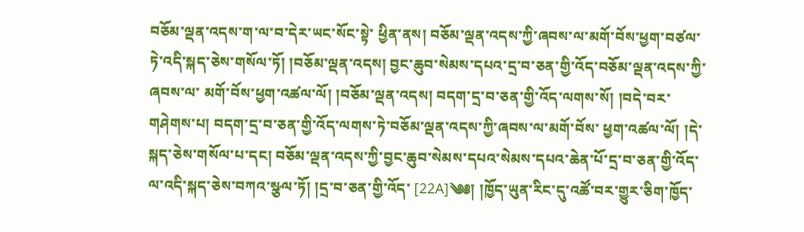བཅོམ་ལྡན་འདས་ག་ལ་བ་དེར་ཡང་སོང་སྟེ་ ཕྱིན་ནས། བཅོམ་ལྡན་འདས་ཀྱི་ཞབས་ལ་མགོ་བོས་ཕྱག་བཙལ་ཏེ་འདི་སྐད་ཅེས་གསོལ་ཏོ། །བཅོམ་ལྡན་འདས། བྱང་ཆུབ་སེམས་དཔའ་དྲ་བ་ཅན་གྱི་འོད་བཅོམ་ལྡན་འདས་ཀྱི་ཞབས་ལ་ མགོ་བོས་ཕྱག་འཚལ་ལོ། །བཅོམ་ལྡན་འདས། བདག་དྲ་བ་ཅན་གྱི་འོད་ལགས་སོ། །བདེ་བར་གཤེགས་པ། བདག་དྲ་བ་ཅན་གྱི་འོད་ལགས་ཏེ་བཅོམ་ལྡན་འདས་ཀྱི་ཞབས་ལ་མགོ་བོས་ ཕྱག་འཚལ་ལོ། །དེ་སྐད་ཅེས་གསོལ་པ་དང། བཅོམ་ལྡན་འདས་ཀྱི་བྱང་ཆུབ་སེམས་དཔའ་སེམས་དཔའ་ཆེན་པོ་དྲ་བ་ཅན་གྱི་འོད་ལ་འདི་སྐད་ཅེས་བཀའ་སྩལ་ཏོ། །དྲ་བ་ཅན་གྱི་འོད་ [22A]༄༅། །ཁྱོད་ཡུན་རིང་དུ་འཚོ་བར་གྱུར་ཅིག་ཁྱོད་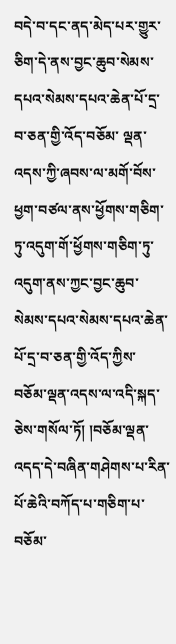བདེ་བ་དང་ནད་མེད་པར་གྱུར་ཅིག་དེ་ནས་བྱང་ཆུབ་སེམས་དཔའ་སེམས་དཔའ་ཆེན་པོ་དྲ་བ་ཅན་གྱི་འོད་བཅོམ་ ལྡན་འདས་ཀྱི་ཞབས་ལ་མགོ་བོས་ཕྱག་བཙལ་ནས་ཕྱོགས་གཅིག་ཏུ་འདུག་གོ་ཕྱོགས་གཅིག་ཏུ་འདུག་ནས་ཀྱང་བྱང་ཆུབ་སེམས་དཔའ་སེམས་དཔའ་ཆེན་པོ་དྲ་བ་ཅན་གྱི་འོད་ཀྱིས་ བཅོམ་ལྡན་འདས་ལ་འདི་སྐད་ཅེས་གསོལ་ཏོ། །བཅོམ་ལྡན་འདད་དེ་བཞིན་གཤེགས་པ་རིན་པོ་ཆེའི་བཀོད་པ་གཅིག་པ་བཅོམ་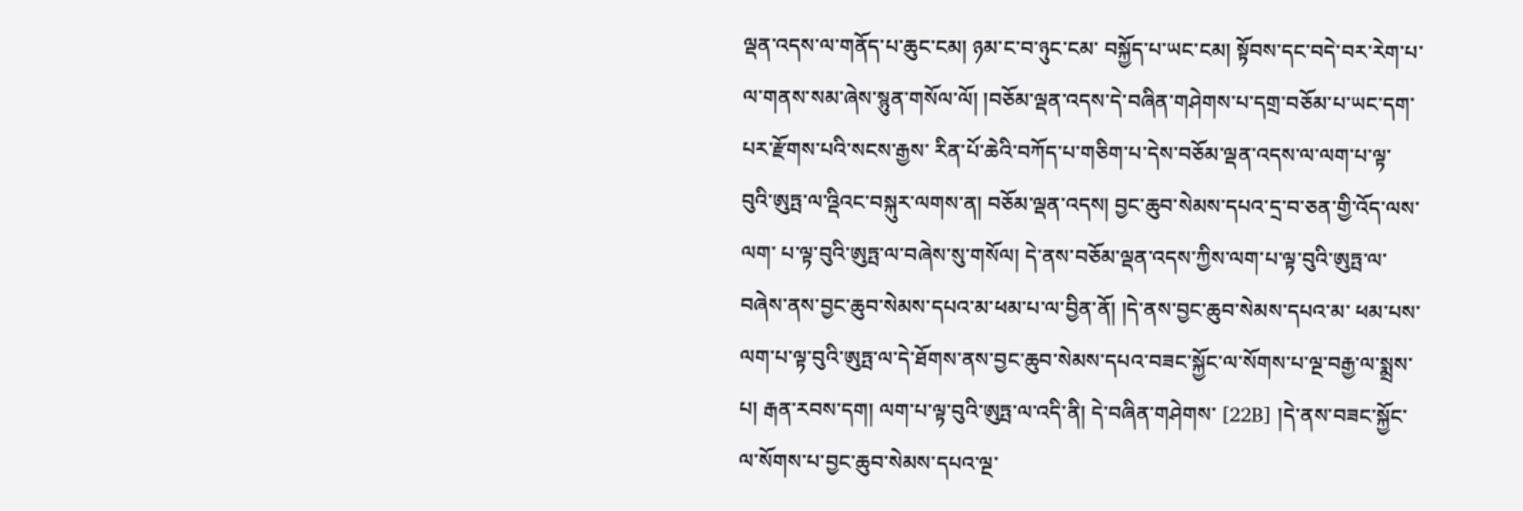ལྡན་འདས་ལ་གནོད་པ་ཆུང་ངམ། ཉམ་ང་བ་ཉུང་ངམ་ བསྐྱོད་པ་ཡང་ངམ། སྟོབས་དང་བདེ་བར་རེག་པ་ལ་གནས་སམ་ཞེས་སྙུན་གསོལ་ལོ། །བཅོམ་ལྡན་འདས་དེ་བཞིན་གཤེགས་པ་དགྲ་བཅོམ་པ་ཡང་དག་པར་རྫོགས་པའི་སངས་རྒྱས་ རིན་པོ་ཆེའི་བཀོད་པ་གཅིག་པ་དེས་བཅོམ་ལྡན་འདས་ལ་ལག་པ་ལྟ་བུའི་ཨུཏྤ་ལ་འྡིའང་བསྐུར་ལགས་ན། བཅོམ་ལྡན་འདས། བྱང་ཆུབ་སེམས་དཔའ་དྲ་བ་ཅན་གྱི་འོད་ལས་ལག་ པ་ལྟ་བུའི་ཨུཏྤ་ལ་བཞེས་སུ་གསོལ། དེ་ནས་བཅོམ་ལྡན་འདས་ཀྱིས་ལག་པ་ལྟ་བུའི་ཨུཏྤ་ལ་བཞེས་ནས་བྱང་ཆུབ་སེམས་དཔའ་མ་ཕམ་པ་ལ་བྱིན་ནོ། །དེ་ནས་བྱང་ཆུབ་སེམས་དཔའ་མ་ ཕམ་པས་ལག་པ་ལྟ་བུའི་ཨུཏྤ་ལ་དེ་ཐོགས་ནས་བྱང་ཆུབ་སེམས་དཔའ་བཟང་སྐྱོང་ལ་སོགས་པ་ལྔ་བརྒྱ་ལ་སྨྲས་པ། རྒན་རབས་དག། ལག་པ་ལྟ་བུའི་ཨུཏྤ་ལ་འདི་ནི། དེ་བཞིན་གཤེགས་ [22B] །དེ་ནས་བཟང་སྐྱོང་ལ་སོགས་པ་བྱང་ཆུབ་སེམས་དཔའ་ལྔ་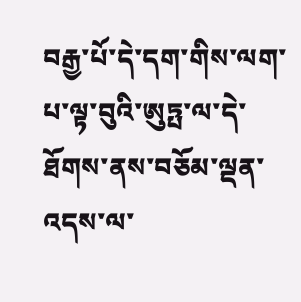བརྒྱ་པོ་དེ་དག་གིས་ལག་པ་ལྟ་བུའི་ཨུཏྤ་ལ་དེ་ཐོགས་ནས་བཅོམ་ལྡན་འདས་ལ་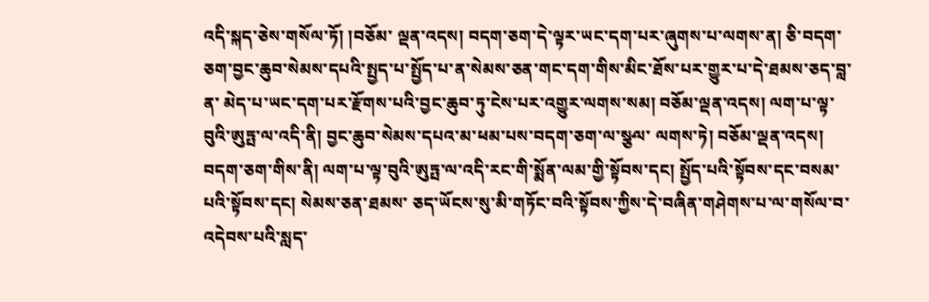འདི་སྐད་ཅེས་གསོལ་ཏོ། །བཅོམ་ ལྡན་འདས། བདག་ཅག་དེ་ལྟར་ཡང་དག་པར་ཞུགས་པ་ལགས་ན། ཅི་བདག་ཅག་བྱང་ཆུབ་སེམས་དཔའི་སྤྱད་པ་སྤྱོད་པ་ན་སེམས་ཅན་གང་དག་གིས་མིང་ཐོས་པར་གྱུར་པ་དེ་ཐམས་ཅད་བླ་ན་ མེད་པ་ཡང་དག་པར་རྫོགས་པའི་བྱང་ཆུབ་ཏུ་ངེས་པར་འགྱུར་ལགས་སམ། བཅོམ་ལྡན་འདས། ལག་པ་ལྟ་བུའི་ཨུཏྤ་ལ་འདི་ནི། བྱང་ཆུབ་སེམས་དཔའ་མ་ཕམ་པས་བདག་ཅག་ལ་སྩལ་ ལགས་ཏེ། བཅོམ་ལྡན་འདས། བདག་ཅག་གིས་ནི། ལག་པ་ལྟ་བུའི་ཨུཏྤ་ལ་འདི་རང་གི་སྨོན་ལམ་གྱི་སྟོབས་དང། སྤྱོད་པའི་སྟོབས་དང་བསམ་པའི་སྟོབས་དང། སེམས་ཅན་ཐམས་ ཅད་ཡོངས་སུ་མི་གཏོང་བའི་སྟོབས་ཀྱིས་དེ་བཞིན་གཤེགས་པ་ལ་གསོལ་བ་འདེབས་པའི་སླད་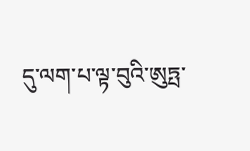དུ་ལག་པ་ལྟ་བུའི་ཨུཏྤ་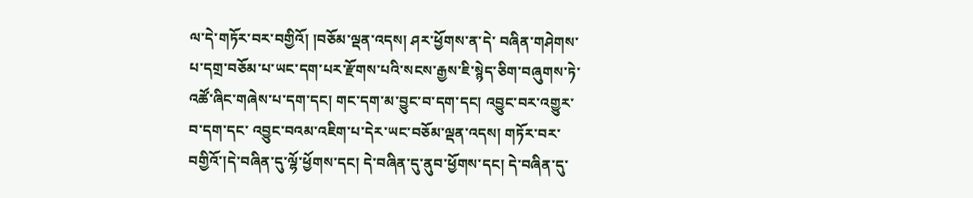ལ་དེ་གཏོར་བར་བགྱིའོ། །བཅོམ་ལྡན་འདས། ཤར་ཕྱོགས་ན་དེ་ བཞིན་གཤེགས་པ་དགྲ་བཅོམ་པ་ཡང་དག་པར་རྫོགས་པའི་སངས་རྒྱས་ཇི་སྙེད་ཅིག་བཞུགས་ཏེ་འཚོ་ཞིང་གཞེས་པ་དག་དང། གང་དག་མ་བྱུང་བ་དག་དང། འབྱུང་བར་འགྱུར་བ་དག་དང་ འབྱུང་བའམ་འཇིག་པ་དེར་ཡང་བཅོམ་ལྡན་འདས། གཏོར་བར་བགྱིའོ་།དེ་བཞིན་དུ་ལྷོ་ཕྱོགས་དང། དེ་བཞིན་དུ་ནུབ་ཕྱོགས་དང། དེ་བཞིན་དུ་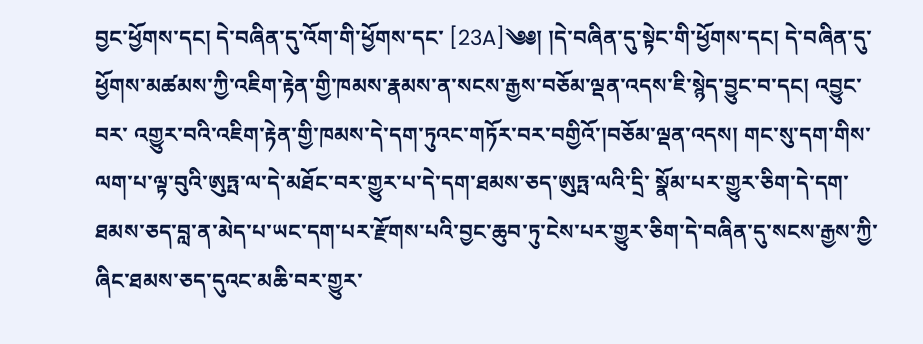བྱང་ཕྱོགས་དང། དེ་བཞིན་དུ་འོག་གི་ཕྱོགས་དང་ [23A]༄༅། །དེ་བཞིན་དུ་སྟེང་གི་ཕྱོགས་དང། དེ་བཞིན་དུ་ཕྱོགས་མཚམས་ཀྱི་འཇིག་རྟེན་གྱི་ཁམས་རྣམས་ན་སངས་རྒྱས་བཅོམ་ལྡན་འདས་ཇི་སྙེད་བྱུང་བ་དང། འབྱུང་བར་ འགྱུར་བའི་འཇིག་རྟེན་གྱི་ཁམས་དེ་དག་ཏུའང་གཏོར་བར་བགྱིའོ་།བཅོམ་ལྡན་འདས། གང་སུ་དག་གིས་ལག་པ་ལྟ་བུའི་ཨུཏྤ་ལ་དེ་མཐོང་བར་གྱུར་པ་དེ་དག་ཐམས་ཅད་ཨུཏྤ་ལའི་དྲི་ སྣོམ་པར་གྱུར་ཅིག་དེ་དག་ཐམས་ཅད་བླ་ན་མེད་པ་ཡང་དག་པར་རྫོགས་པའི་བྱང་ཆུབ་ཏུ་ངེས་པར་གྱུར་ཅིག་དེ་བཞིན་དུ་སངས་རྒྱས་ཀྱི་ཞིང་ཐམས་ཅད་དུའང་མཆི་བར་གྱུར་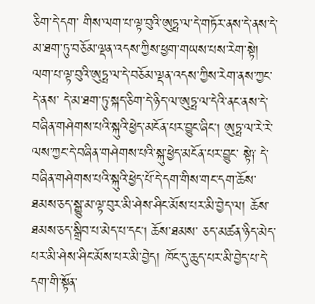ཅིག་དེ་དག་ གིས་ལག་པ་ལྟ་བུའི་ཨུཏྤ་ལ་དེ་གཏོར་ནས་དེ་ནས་དེ་མ་ཐག་ཏུ་བཅོམ་ལྡན་འདས་ཀྱིས་ཕྱག་གཡས་པས་རེག་སྟེ། ལག་པ་ལྟ་བུའི་ཨུཏྤ་ལ་དེ་བཅོམ་ལྡན་འདས་ཀྱིས་རེག་ནས་ཀྱང་དེ་ནས་ དེ་མ་ཐག་ཏུ་སྐད་ཅིག་དེ་ཉིད་ལ་ཨུཏྤ་ལ་དེའི་ནང་ནས་དེ་བཞིན་གཤེགས་པའི་སྐུའི་ཕྱེད་མངོན་པར་བྱུང་ཞིང། ཨུཏྤ་ལ་རེ་རེ་ལས་ཀྱང་དེ་བཞིན་གཤེགས་པའི་སྐུ་ཕྱེད་མངོན་པར་བྱུང་ སྟེ༑ དེ་བཞིན་གཤེགས་པའི་སྐུའི་ཕྱེད་པོ་དེ་དག་གིས་གང་དག་ཆོས་ཐམས་ཅད་སྒྱུ་མ་ལྟ་བུར་མི་ཤེས་ཤིང་མོས་པར་མི་བྱེད་ལ། ཆོས་ཐམས་ཅད་སྒྲིབ་པ་མེད་པ་དང། ཆོས་ཐམས་ ཅད་མཚན་ཉིད་མེད་པར་མི་ཤེས་ཤིང་མོས་པར་མི་བྱེད། ཁོང་དུ་ཆུད་པར་མི་བྱེད་པ་དེ་དག་གི་སྟོན་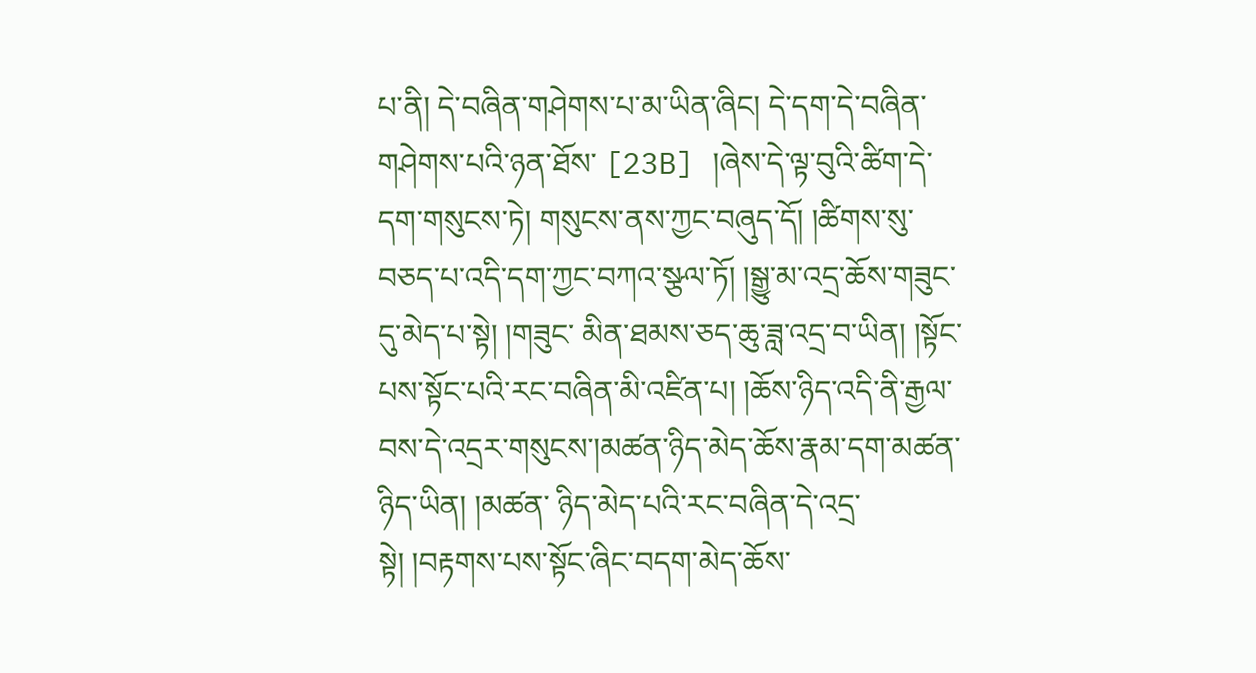པ་ནི། དེ་བཞིན་གཤེགས་པ་མ་ཡིན་ཞིང། དེ་དག་དེ་བཞིན་གཤེགས་པའི་ཉན་ཐོས་ [23B] །ཞེས་དེ་ལྟ་བུའི་ཚིག་དེ་དག་གསུངས་ཏེ། གསུངས་ནས་ཀྱང་བཞུད་དོ། །ཚིགས་སུ་བཅད་པ་འདི་དག་ཀྱང་བཀའ་སྩལ་ཏོ། །སྒྱུ་མ་འདྲ་ཆོས་གཟུང་དུ་མེད་པ་སྟེ། །གཟུང་ མིན་ཐམས་ཅད་ཆུ་ཟླ་འདྲ་བ་ཡིན། །སྟོང་པས་སྟོང་པའི་རང་བཞིན་མི་འཛིན་པ། །ཆོས་ཉིད་འདི་ནི་རྒྱལ་བས་དེ་འདྲར་གསུངས་།མཚན་ཉིད་མེད་ཆོས་རྣམ་དག་མཚན་ཉིད་ཡིན། །མཚན་ ཉིད་མེད་པའི་རང་བཞིན་དེ་འདྲ་སྟེ། །བརྟགས་པས་སྟོང་ཞིང་བདག་མེད་ཆོས་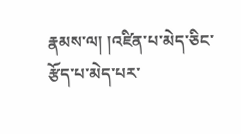རྣམས་ལ། །འཛིན་པ་མེད་ཅིང་རྩོད་པ་མེད་པར་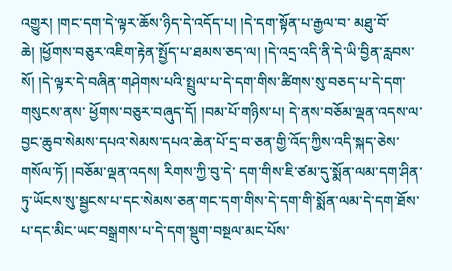འགྱུར། །གང་དག་དེ་ལྟར་ཆོས་ཉིད་དེ་འདོད་པ། །དེ་དག་སྟོན་པ་རྒྱལ་བ་ མཐུ་བོ་ཆེ། །ཕྱོགས་བཅུར་འཇིག་རྟེན་སྤྱོད་པ་ཐམས་ཅད་ལ། །དེ་འདྲ་འདི་ནི་དེ་ཡི་བྱིན་རླབས་སོ། །དེ་ལྟར་དེ་བཞིན་གཤེགས་པའི་སྤྲུལ་པ་དེ་དག་གིས་ཚིགས་སུ་བཅད་པ་དེ་དག་གསུངས་ནས་ ཕྱོགས་བཅུར་བཞུད་དོ། །བམ་པོ་གཉིས་པ། དེ་ནས་བཅོམ་ལྡན་འདས་ལ་བྱང་ཆུབ་སེམས་དཔའ་སེམས་དཔའ་ཆེན་པོ་དྲ་བ་ཅན་གྱི་འོད་ཀྱིས་འདི་སྐད་ཅེས་གསོལ་ཏོ། །བཅོམ་ལྡན་འདས། རིགས་ཀྱི་བུ་དེ་ དག་གིས་ཇི་ཙམ་དུ་སྨོན་ལམ་དག་ཤིན་ཏུ་ཡོངས་སུ་སྦྱངས་པ་དང་སེམས་ཅན་གང་དག་གིས་དེ་དག་གི་སྨོན་ལམ་དེ་དག་ཐོས་པ་དང་མིང་ཡང་བསྒྲགས་པ་དེ་དག་སྡུག་བསྔལ་མང་པོས་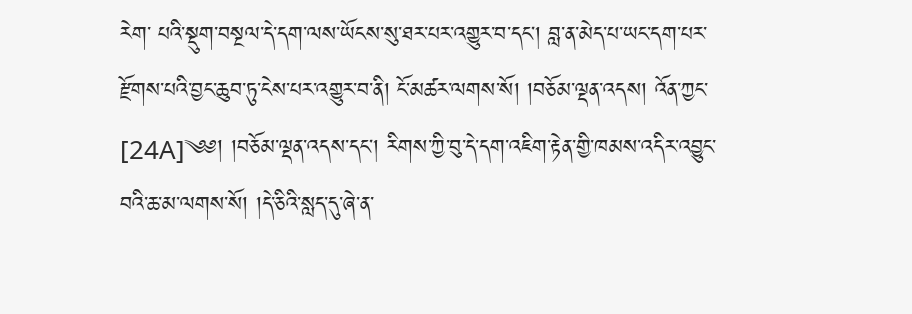རེག་ པའི་སྡུག་བསྔལ་དེ་དག་ལས་ཡོངས་སུ་ཐར་པར་འགྱུར་བ་དང། བླ་ན་མེད་པ་ཡང་དག་པར་རྫོགས་པའི་བྱང་ཆུབ་ཏུ་ངེས་པར་འགྱུར་བ་ནི། ངོ་མཚར་ལགས་སོ། །བཅོམ་ལྡན་འདས། འོན་ཀྱང་ [24A]༄༅། །བཅོམ་ལྡན་འདས་དང། རིགས་ཀྱི་བུ་དེ་དག་འཇིག་རྟེན་གྱི་ཁམས་འདིར་འབྱུང་བའི་ཆ་མ་ལགས་སོ། །དེ་ཅིའི་སླད་དུ་ཞེ་ན་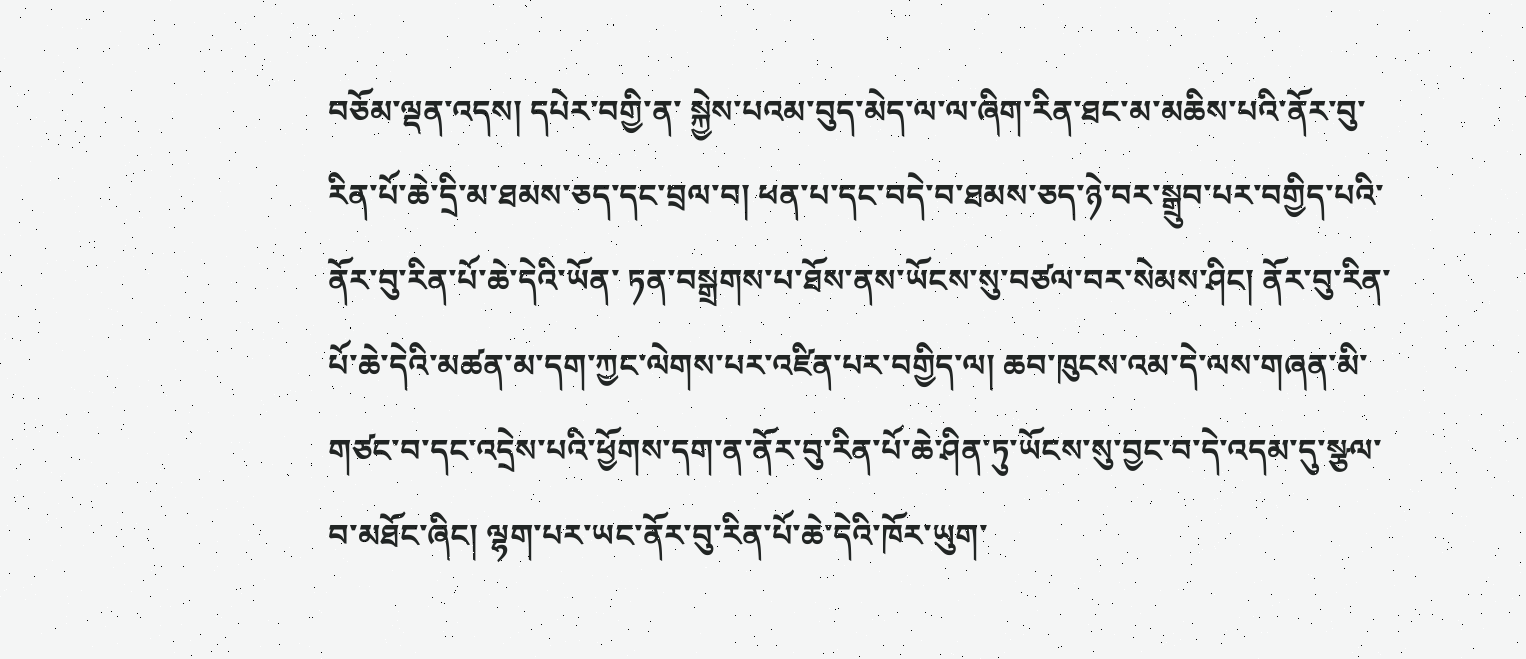བཅོམ་ལྡན་འདས། དཔེར་བགྱི་ན་ སྐྱེས་པའམ་བུད་མེད་ལ་ལ་ཞིག་རིན་ཐང་མ་མཆིས་པའི་ནོར་བུ་རིན་པོ་ཆེ་དྲི་མ་ཐམས་ཅད་དང་བྲལ་བ། ཕན་པ་དང་བདེ་བ་ཐམས་ཅད་ཉེ་བར་སྒྲུབ་པར་བགྱིད་པའི་ནོར་བུ་རིན་པོ་ཆེ་དེའི་ཡོན་ ཏན་བསྒྲགས་པ་ཐོས་ནས་ཡོངས་སུ་བཙལ་བར་སེམས་ཤིང། ནོར་བུ་རིན་པོ་ཆེ་དེའི་མཚན་མ་དག་ཀྱང་ལེགས་པར་འཛིན་པར་བགྱིད་ལ། ཆབ་ཁུངས་འམ་དེ་ལས་གཞན་མི་ གཙང་བ་དང་འདྲེས་པའི་ཕྱོགས་དག་ན་ནོར་བུ་རིན་པོ་ཆེ་ཤིན་ཏུ་ཡོངས་སུ་བྱང་བ་དེ་འདམ་དུ་སྩལ་བ་མཐོང་ཞིང། ལྷག་པར་ཡང་ནོར་བུ་རིན་པོ་ཆེ་དེའི་ཁོར་ཡུག་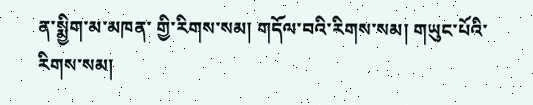ན་སྨྱིག་མ་མཁན་ གྱི་རིགས་སམ། གདོལ་བའི་རིགས་སམ། གཡུང་པོའི་རིགས་སམ།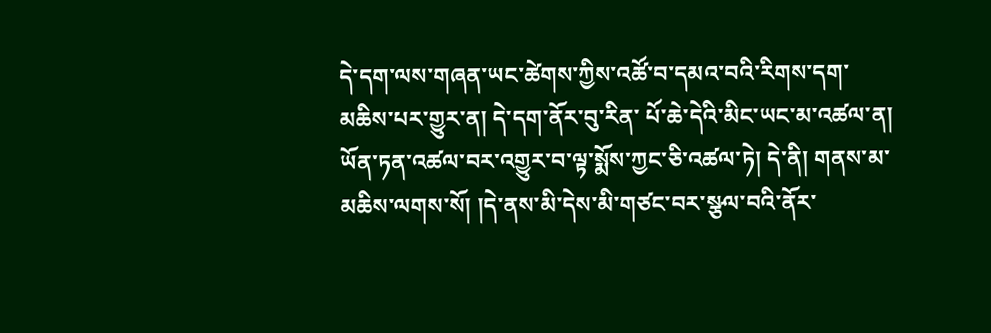དེ་དག་ལས་གཞན་ཡང་ཚེགས་ཀྱིས་འཚོ་བ་དམའ་བའི་རིགས་དག་མཆིས་པར་གྱུར་ན། དེ་དག་ནོར་བུ་རིན་ པོ་ཆེ་དེའི་མིང་ཡང་མ་འཚལ་ན། ཡོན་ཏན་འཚལ་བར་འགྱུར་བ་ལྟ་སྨོས་ཀྱང་ཅི་འཚལ་ཏེ། དེ་ནི། གནས་མ་མཆིས་ལགས་སོ། །དེ་ནས་མི་དེས་མི་གཙང་བར་སྩལ་བའི་ནོར་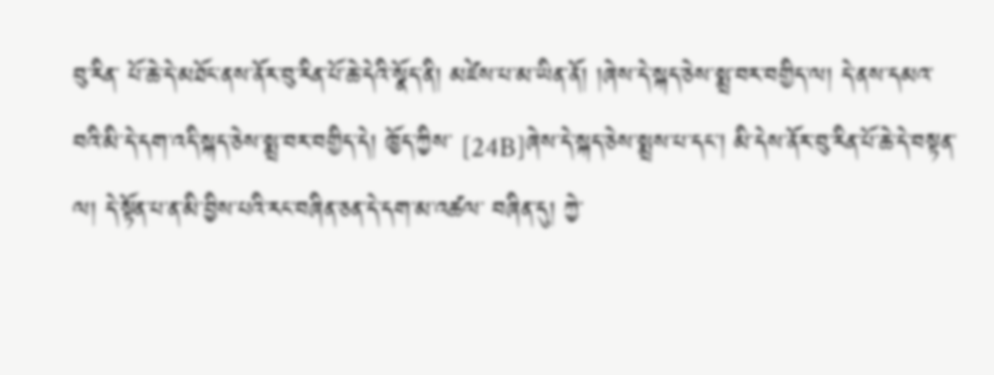བུ་རིན་ པོ་ཆེ་དེ་མཐོང་ནས་ནོར་བུ་རིན་པོ་ཆེ་དེའི་སྣོད་ནི། མཛེས་པ་མ་ཡིན་ནོ། །ཞེས་དེ་སྐད་ཅེས་སྨྲ་བར་བགྱིད་ལ། དེ་ནས་དམའ་བའི་མི་དེ་དག་འདི་སྐད་ཅེས་སྨྲ་བར་བགྱིད་དེ། ཁྱོད་ཀྱིས་ [24B]ཞེས་དེ་སྐད་ཅེས་སྨྲས་པ་དང། མི་དེས་ནོར་བུ་རིན་པོ་ཆེ་དེ་བསྟན་ལ། དེ་སྟོན་པ་ན་མི་བྱིས་པའི་རང་བཞིན་ཅན་དེ་དག་མ་འཚལ་ བཞིན་དུ། ཀྱེ་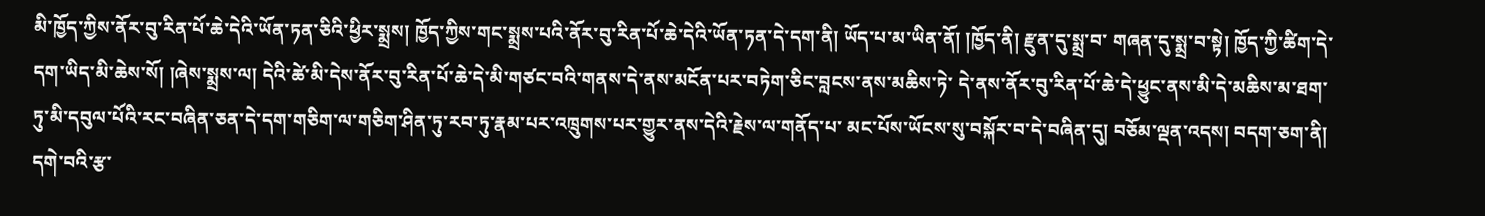མི་ཁྱོད་ཀྱིས་ནོར་བུ་རིན་པོ་ཆེ་དེའི་ཡོན་ཏན་ཅིའི་ཕྱིར་སྨྲས། ཁྱོད་ཀྱིས་གང་སྨྲས་པའི་ནོར་བུ་རིན་པོ་ཆེ་དེའི་ཡོན་ཏན་དེ་དག་ནི། ཡོད་པ་མ་ཡིན་ནོ། །ཁྱོད་ནི། རྫུན་དུ་སྨྲ་བ་ གཞན་དུ་སྨྲ་བ་སྟེ། ཁྱོད་ཀྱི་ཚིག་དེ་དག་ཡིད་མི་ཆེས་སོ། །ཞེས་སྨྲས་ལ། དེའི་ཚེ་མི་དེས་ནོར་བུ་རིན་པོ་ཆེ་དེ་མི་གཙང་བའི་གནས་དེ་ནས་མངོན་པར་བཏེག་ཅིང་བླངས་ནས་མཆིས་ཏེ་ དེ་ནས་ནོར་བུ་རིན་པོ་ཆེ་དེ་ཕྱུང་ནས་མི་དེ་མཆིས་མ་ཐག་ཏུ་མི་དབུལ་པོའི་རང་བཞིན་ཅན་དེ་དག་གཅིག་ལ་གཅིག་ཤིན་ཏུ་རབ་ཏུ་རྣམ་པར་འཁྲུགས་པར་གྱུར་ནས་དེའི་རྗེས་ལ་གནོད་པ་ མང་པོས་ཡོངས་སུ་བསྐོར་བ་དེ་བཞིན་དུ། བཅོམ་ལྡན་འདས། བདག་ཅག་ནི། དགེ་བའི་རྩ་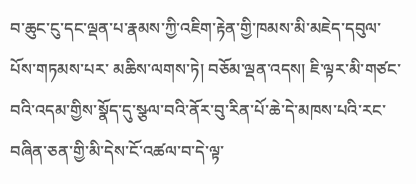བ་ཆུང་ངུ་དང་ལྡན་པ་རྣམས་ཀྱི་འཇིག་རྟེན་གྱི་ཁམས་མི་མཇེད་དབུལ་པོས་གཏམས་པར་ མཆིས་ལགས་ཏེ། བཅོམ་ལྡན་འདས། ཇི་ལྟར་མི་གཙང་བའི་འདམ་གྱིས་སྣོད་དུ་སྩལ་བའི་ནོར་བུ་རིན་པོ་ཆེ་དེ་མཁས་པའི་རང་བཞིན་ཅན་གྱི་མི་དེས་ངོ་འཚལ་བ་དེ་ལྟ་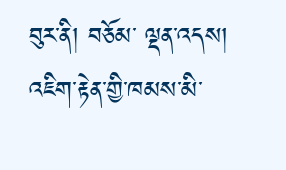བུར་ནི། བཅོམ་ ལྡན་འདས། འཇིག་རྟེན་གྱི་ཁམས་མི་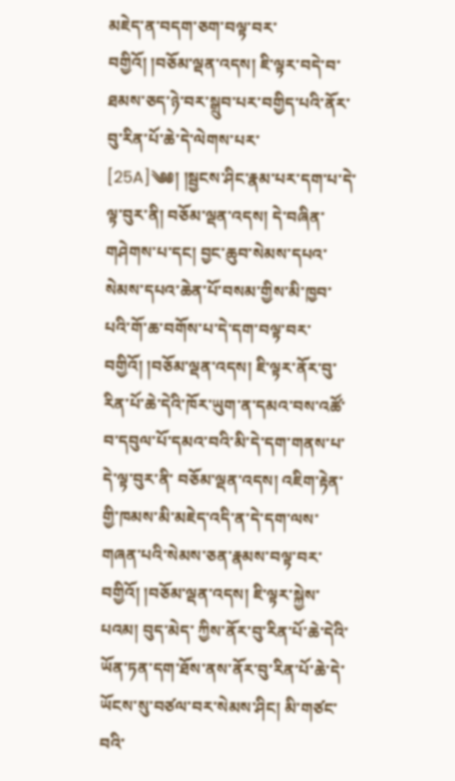མཇེད་ན་བདག་ཅག་བལྟ་བར་བགྱིའོ། །བཅོམ་ལྡན་འདས། ཇི་ལྟར་བདེ་བ་ཐམས་ཅད་ཉེ་བར་སྒྲུབ་པར་བགྱིད་པའི་ནོར་བུ་རིན་པོ་ཆེ་དེ་ལེགས་པར་ [25A]༄༅། །སྦྱངས་ཤིང་རྣམ་པར་དག་པ་དེ་ལྟ་བུར་ནི། བཅོམ་ལྡན་འདས། དེ་བཞིན་གཤེགས་པ་དང། བྱང་ཆུབ་སེམས་དཔའ་སེམས་དཔའ་ཆེན་པོ་བསམ་གྱིས་མི་ཁྱབ་ པའི་གོ་ཆ་བགོས་པ་དེ་དག་བལྟ་བར་བགྱིའོ། །བཅོམ་ལྡན་འདས། ཇི་ལྟར་ནོར་བུ་རིན་པོ་ཆེ་དེའི་ཁོར་ཡུག་ན་དམའ་བས་འཚོ་བ་དབུལ་པོ་དམའ་བའི་མི་དེ་དག་གནས་པ་དེ་ལྟ་བུར་ནི་ བཅོམ་ལྡན་འདས། འཇིག་རྟེན་གྱི་ཁམས་མི་མཇེད་འདི་ན་དེ་དག་ལས་གཞན་པའི་སེམས་ཅན་རྣམས་བལྟ་བར་བགྱིའོ། །བཅོམ་ལྡན་འདས། ཇི་ལྟར་སྐྱེས་པའམ། བུད་མེད་ ཀྱིས་ནོར་བུ་རིན་པོ་ཆེ་དེའི་ཡོན་ཏན་དག་ཐོས་ནས་ནོར་བུ་རིན་པོ་ཆེ་དེ་ཡོངས་སུ་བཙལ་བར་སེམས་ཤིང། མི་གཙང་བའི་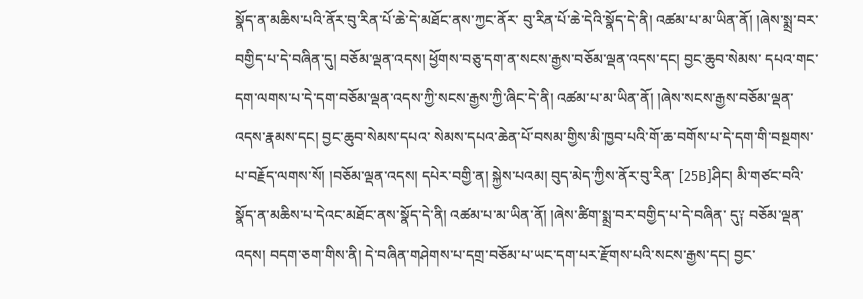སྣོད་ན་མཆིས་པའི་ནོར་བུ་རིན་པོ་ཆེ་དེ་མཐོང་ནས་ཀྱང་ནོར་ བུ་རིན་པོ་ཆེ་དེའི་སྣོད་དེ་ནི། འཚམ་པ་མ་ཡིན་ནོ། །ཞེས་སྨྲ་བར་བགྱིད་པ་དེ་བཞིན་དུ། བཅོམ་ལྡན་འདས། ཕྱོགས་བཅུ་དག་ན་སངས་རྒྱས་བཅོམ་ལྡན་འདས་དང། བྱང་ཆུབ་སེམས་ དཔའ་གང་དག་ལགས་པ་དེ་དག་བཅོམ་ལྡན་འདས་ཀྱི་སངས་རྒྱས་ཀྱི་ཞིང་དེ་ནི། འཚམ་པ་མ་ཡིན་ནོ། །ཞེས་སངས་རྒྱས་བཅོམ་ལྡན་འདས་རྣམས་དང། བྱང་ཆུབ་སེམས་དཔའ་ སེམས་དཔའ་ཆེན་པོ་བསམ་གྱིས་མི་ཁྱབ་པའི་གོ་ཆ་བགོས་པ་དེ་དག་གི་བསྔགས་པ་བརྗོད་ལགས་སོ། །བཅོམ་ལྡན་འདས། དཔེར་བགྱི་ན། སྐྱེས་པའམ། བུད་མེད་ཀྱིས་ནོར་བུ་རིན་ [25B]ཤིང། མི་གཙང་བའི་སྣོད་ན་མཆིས་པ་དེའང་མཐོང་ནས་སྣོད་དེ་ནི། འཚམ་པ་མ་ཡིན་ནོ། །ཞེས་ཚིག་སྨྲ་བར་བགྱིད་པ་དེ་བཞིན་ དུ༑ བཅོམ་ལྡན་འདས། བདག་ཅག་གིས་ནི། དེ་བཞིན་གཤེགས་པ་དགྲ་བཅོམ་པ་ཡང་དག་པར་རྫོགས་པའི་སངས་རྒྱས་དང། བྱང་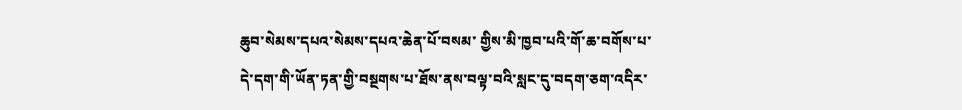ཆུབ་སེམས་དཔའ་སེམས་དཔའ་ཆེན་པོ་བསམ་ གྱིས་མི་ཁྱབ་པའི་གོ་ཆ་བགོས་པ་དེ་དག་གི་ཡོན་ཏན་གྱི་བསྔགས་པ་ཐོས་ནས་བལྟ་བའི་སླང་དུ་བདག་ཅག་འདིར་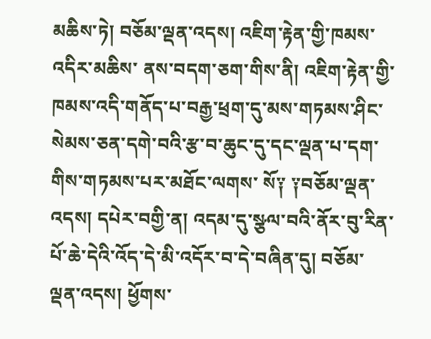མཆིས་ཏེ། བཅོམ་ལྡན་འདས། འཇིག་རྟེན་གྱི་ཁམས་འདིར་མཆིས་ ནས་བདག་ཅག་གིས་ནི། འཇིག་རྟེན་གྱི་ཁམས་འདི་གནོད་པ་བརྒྱ་ཕྲག་དུ་མས་གཏམས་ཤིང་སེམས་ཅན་དགེ་བའི་རྩ་བ་ཆུང་དུ་དང་ལྡན་པ་དག་གིས་གཏམས་པར་མཐོང་ལགས་ སོ༑ ༑བཅོམ་ལྡན་འདས། དཔེར་བགྱི་ན། འདམ་དུ་སྩལ་བའི་ནོར་བུ་རིན་པོ་ཆེ་དེའི་འོད་དེ་མི་འདོར་བ་དེ་བཞིན་དུ། བཅོམ་ལྡན་འདས། ཕྱོགས་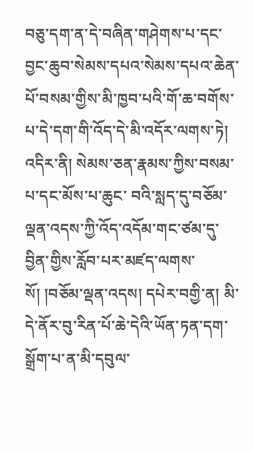བཅུ་དག་ན་དེ་བཞིན་གཤེགས་པ་དང་ བྱང་ཆུབ་སེམས་དཔའ་སེམས་དཔའ་ཆེན་པོ་བསམ་གྱིས་མི་ཁྱབ་པའི་གོ་ཆ་བགོས་པ་དེ་དག་གི་འོད་དེ་མི་འདོར་ལགས་ཏེ། འདིར་ནི། སེམས་ཅན་རྣམས་ཀྱིས་བསམ་པ་དང་མོས་པ་ཆུང་ བའི་སླད་དུ་བཅོམ་ལྡན་འདས་ཀྱི་འོད་འདོམ་གང་ཙམ་དུ་བྱིན་གྱིས་རློབ་པར་མཛད་ལགས་སོ། །བཅོམ་ལྡན་འདས། དཔེར་བགྱི་ན། མི་དེ་ནོར་བུ་རིན་པོ་ཆེ་དེའི་ཡོན་ཏན་དག་སྒྲོག་པ་ན་མི་དབུལ་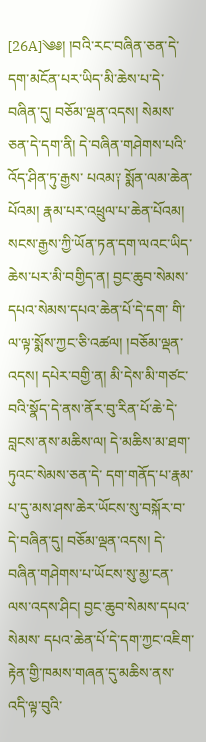[26A]༄༅། །བའི་རང་བཞིན་ཅན་དེ་དག་མངོན་པར་ཡིད་མི་ཆེས་པ་དེ་བཞིན་དུ། བཅོམ་ལྡན་འདས། སེམས་ཅན་དེ་དག་ནི། དེ་བཞིན་གཤེགས་པའི་འོད་ཤིན་ཏུ་རྒྱས་ པའམ༑ སྨོན་ལམ་ཆེན་པོའམ། རྣམ་པར་འཕྲུལ་པ་ཆེན་པོའམ། སངས་རྒྱས་ཀྱི་ཡོན་ཏན་དག་ལའང་ཡིད་ཆེས་པར་མི་བགྱིད་ན། བྱང་ཆུབ་སེམས་དཔའ་སེམས་དཔའ་ཆེན་པོ་དེ་དག་ གི་ལ་ལྟ་སྨོས་ཀྱང་ཅི་འཚལ། །བཅོམ་ལྡན་འདས། དཔེར་བགྱི་ན། མི་དེས་མི་གཙང་བའི་སྣོད་དེ་ནས་ནོར་བུ་རིན་པོ་ཆེ་དེ་བླངས་ནས་མཆིས་ལ། དེ་མཆིས་མ་ཐག་ཏུའང་སེམས་ཅན་དེ་ དག་གནོད་པ་རྣམ་པ་དུ་མས་ཤས་ཆེར་ཡོངས་སུ་བསྐོར་བ་དེ་བཞིན་དུ། བཅོམ་ལྡན་འདས། དེ་བཞིན་གཤེགས་པ་ཡོངས་སུ་མྱ་ངན་ལས་འདས་ཤིང། བྱང་ཆུབ་སེམས་དཔའ་སེམས་ དཔའ་ཆེན་པོ་དེ་དག་ཀྱང་འཇིག་རྟེན་གྱི་ཁམས་གཞན་དུ་མཆིས་ནས་འདི་ལྟ་བུའི་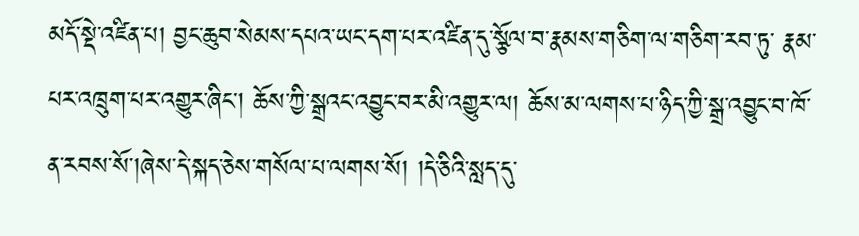མདོ་སྡེ་འཛིན་པ། བྱང་ཆུབ་སེམས་དཔའ་ཡང་དག་པར་འཛིན་དུ་སྩོལ་བ་རྣམས་གཅིག་ལ་གཅིག་རབ་ཏུ་ རྣམ་པར་འཁྲུག་པར་འགྱུར་ཞིང། ཆོས་ཀྱི་སྒྲའང་འབྱུང་བར་མི་འགྱུར་ལ། ཆོས་མ་ལགས་པ་ཉིད་ཀྱི་སྒྲ་འབྱུང་བ་ཁོ་ན་རབས་སོ་།ཞེས་དེ་སྐད་ཅེས་གསོལ་པ་ལགས་སོ། །དེ་ཅིའི་སླད་དུ་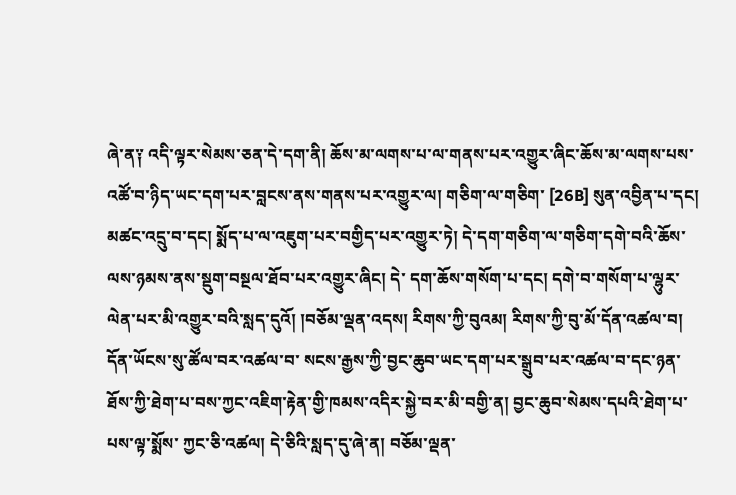ཞེ་ན༑ འདི་ལྟར་སེམས་ཅན་དེ་དག་ནི། ཆོས་མ་ལགས་པ་ལ་གནས་པར་འགྱུར་ཞིང་ཆོས་མ་ལགས་པས་འཚོ་བ་ཉིད་ཡང་དག་པར་བླངས་ནས་གནས་པར་འགྱུར་ལ། གཅིག་ལ་གཅིག་ [26B] སུན་འབྱིན་པ་དང། མཚང་འདྲུ་བ་དང། སྨོད་པ་ལ་འཇུག་པར་བགྱིད་པར་འགྱུར་ཏེ། དེ་དག་གཅིག་ལ་གཅིག་དགེ་བའི་ཆོས་ལས་ཉམས་ནས་སྡུག་བསྔལ་ཐོབ་པར་འགྱུར་ཞིང། དེ་ དག་ཆོས་གསོག་པ་དང། དགེ་བ་གསོག་པ་ལྷུར་ལེན་པར་མི་འགྱུར་བའི་སླད་དུའོ། །བཅོམ་ལྡན་འདས། རིགས་ཀྱི་བུའམ། རིགས་ཀྱི་བུ་མོ་དོན་འཚལ་བ། དོན་ཡོངས་སུ་ཚོལ་བར་འཚལ་བ་ སངས་རྒྱས་ཀྱི་བྱང་ཆུབ་ཡང་དག་པར་སྒྲུབ་པར་འཚལ་བ་དང་ཉན་ཐོས་ཀྱི་ཐེག་པ་བས་ཀྱང་འཇིག་རྟེན་གྱི་ཁམས་འདིར་སྐྱེ་བར་མི་བགྱི་ན། བྱང་ཆུབ་སེམས་དཔའི་ཐེག་པ་པས་ལྟ་སྨོས་ ཀྱང་ཅི་འཚལ། དེ་ཅིའི་སླད་དུ་ཞེ་ན། བཅོམ་ལྡན་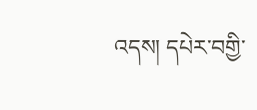འདས། དཔེར་བགྱི་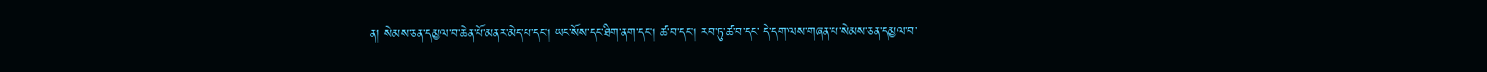ན། སེམས་ཅན་དམྱལ་བ་ཆེན་པོ་མནར་མེད་པ་དང། ཡང་སོས་དང་ཐིག་ནག་དང། ཚ་བ་དང། རབ་ཏུ་ཚ་བ་དང་ དེ་དག་ལས་གཞན་པ་སེམས་ཅན་དམྱལ་བ་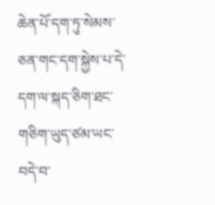ཆེན་པོ་དག་ཏུ་སེམས་ཅན་གང་དག་སྐྱེས་པ་དེ་དག་ལ་སྐད་ཅིག་ཐང་གཅིག་ཡུད་ཙམ་ཡང་བདེ་བ་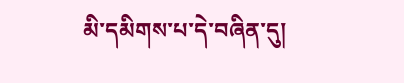མི་དམིགས་པ་དེ་བཞིན་དུ།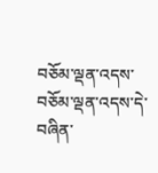བཅོམ་ལྡན་འདས་ བཅོམ་ལྡན་འདས་དེ་བཞིན་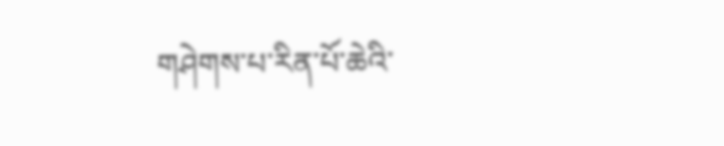གཤེགས་པ་རིན་པོ་ཆེའི་